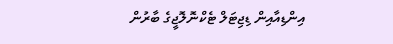އިންޑިއާއިން ޑިޖިޓަލް ޓެކްނޮލޮޖީގެ ބާރުން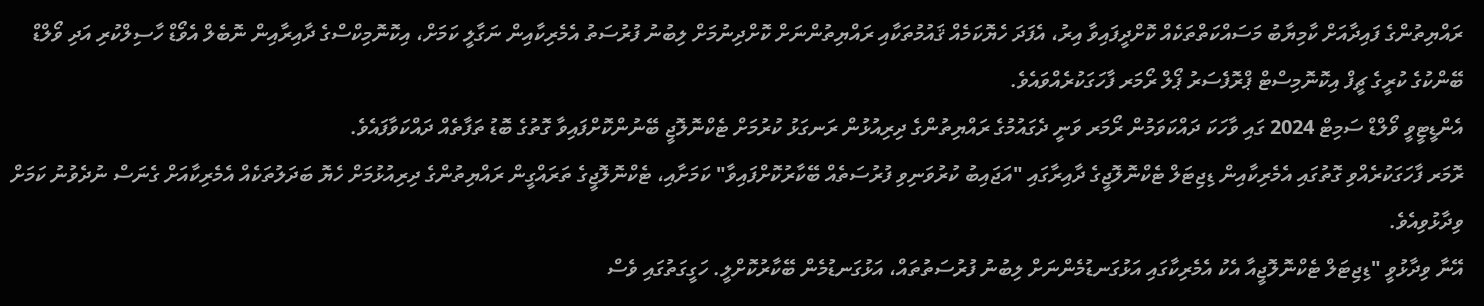ރައްޔިތުންގެ ފައިދާއަށް ކާމިޔާބު މަސައްކަތްތަކެއް ކޮށްދީފައިވާ އިރު، އެފަދަ ހެޔޮކަމެއް ޤައުމުތަކާއި ރައްޔިތުންނަށް ކޮށްދިނުމަށް ލިބުނު ފުރުސަތު އެމެރިކާއިން ނަގާލީ ކަމަށް، އިކޮނޮމިކްސްގެ ދާއިރާއިން ނޮބެލް އެވޯޑް ހާސިލްކުރި އަދި ވޯލްޑް ބޭންކުގެ ކުރީގެ ޗީފް އިކޮނޮމިސްޓް ޕްރޮފެސަރު ޕޯލް ރޯމަރ ފާހަގަކުރެއްވައެވެ.
އެންޑީޓީވީ ވޯލްޑް ސަމިޓް 2024 ގައި ވާހަކަ ދައްކަވަމުން ރޯމަރ ވަނީ ދެގައުމުގެ ރައްޔިތުންގެ ދިރިއުޅުން ރަނގަޅު ކުރުމަށް ޓެކްނޮލޮޖީ ބޭނުންކޮށްފައިވާ ގޮތުގެ ބޮޑު ތަފާތެއް ދައްކަވާފައެވެ.
ރޮމަރ ފާހަގަކުރެއްވި ގޮތުގައި އެމެރިކާއިން ޑިޖިޓަލް ޓެކްނޮލޮޖީގެ ދާއިރާގައި "އަޖައިބު ކުރުވަނިވި ފުރުސަތެއް ބޭކާރުކޮށްފައިވާ" ކަމަށާއި، ޓެކްނޮލޮޖީގެ ތަރައްގީން ރައްޔިތުންގެ ދިރިއުޅުމަށް ހެޔޮ ބަދަލުތަކެއް އެމެރިކާއަށް ގެނަސް ނުދެވުނު ކަމަށް ވިދާޅުވިއެވެ.
އޭނާ ވިދާޅުވީ "ޑިޖިޓަލް ޓެކްނޮލޮޖީއާ އެކު އެމެރިކާގައި އަޅުގަނޑުމެންނަށް ލިބުނު ފުރުސަތުތައް، އަޅުގަނޑުމެން ބޭކާރުކޮށްލީ. ހަގީގަތުގައި ވެސް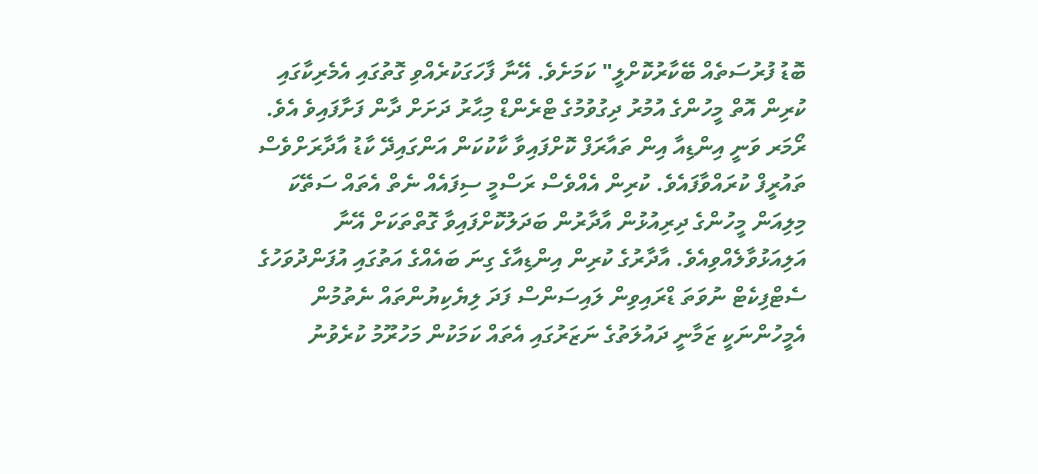ބޮޑު ފުރުސަތެއް ބޭކާރުކޮށްލީ" ކަމަށެވެ. އޭނާ ފާހަގަކުރެއްވި ގޮތުގައި އެމެރިކާގައި ކުރިން އޮތް މީހުންގެ އުމުރު ދިގުވުމުގެ ޓްރެންޑް މިޙާރު ދަށަށް ދާން ފަށާފައިވެ އެވެ.
ރޯމަރ ވަނީ އިންޑިއާ އިން ތައާރަފް ކޮށްފައިވާ ކާކުކަން އަންގައިދޭ ކާޑު އާދާރަށްވެސް ތައުރީފް ކުރައްވާފައެވެ. ކުރިން އެއްވެސް ރަސްމީ ސިފައެއް ނެތް އެތައް ސަތޭކަ މިލިއަން މީހުންގެ ދިރިއުޅުން އާދާރުން ބަދަލުކޮށްފައިވާ ގޮތްތަކަށް އޭނާ އަލިއަޅުވާލެއްވިއެވެ. އާދާރުގެ ކުރިން އިންޑިއާގެ ގިނަ ބައެއްގެ އަތުގައި އުފަންދުވަހުގެ ސެޓްފިކެޓް ނުވަތަ ޑްރައިވިން ލައިސަންސް ފަދަ ލިޔެކިޔުންތައް ނެތުމުން އެމީހުންނަކީ ޒަމާނީ ދައުލަތުގެ ނަޒަރުގައި އެތައް ކަމަކުން މަހުރޫމު ކުރެވުނު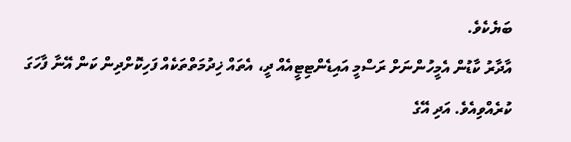ބަޔެކެވެ.
އާދާރު ކާޑުން އެމީހުންނަށް ރަސްމީ އައިޑެންޓިޓީއެއް ދީ، އެތައް ޚިދުމަތްތަކެއް ފަހިކޮށްދިން ކަން އޭނާ ފާހަގަ ކުރެއްވިއެވެ. އަދި އޭގެ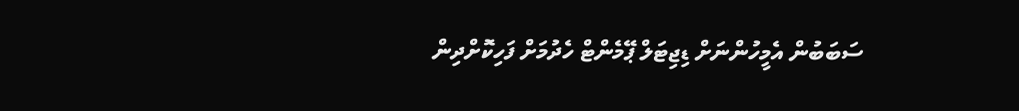ސަބަބުން އެމީހުންނަށް ޑިޖިޓަލް ޕޭމެންޓް ހެދުމަށް ފަހިކޮށްދިން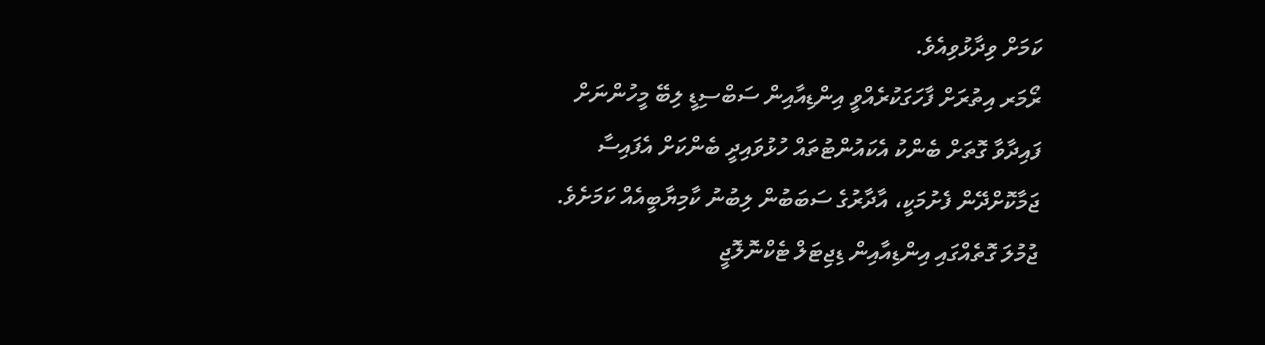ކަމަށް ވިދާޅުވިއެވެ.
ރޯމަރ އިތުރަށް ފާހަގަކުރެއްވީ އިންޑިއާއިން ސަބްސިޑީ ލިބޭ މީހުންނަށް ފައިދާވާ ގޮތަށް ބެންކު އެކައުންޓުތައް ހުޅުވައިދީ ބެންކަށް އެފައިސާ ޖަމާކޮށްދޭން ފެށުމަކީ، އާދާރުގެ ސަބަބުން ލިބުނު ކާމިޔާބީއެއް ކަމަށެވެ.
ޖުމުލަ ގޮތެއްގައި އިންޑިއާއިން ޑިޖިޓަލް ޓެކްނޮލޮޖީ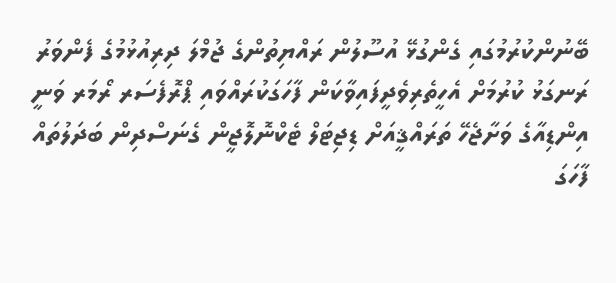ބޭނުންކުރުމުގައި ގެންގުޅޭ އުސޫލުން ރައްޔިތުންގެ ޖުމްލަ ދިރިއުޅުމުގެ ފެންވަރު ރަނގަޅު ކުރުމަށް އެހީތެރިވެދީފައިވާކަން ފާހަގަކުރައްވައި ޕްރޮފެސަރ ރޯމަރ ވަނީ އިންޑިއާގެ ވަށާޖެހޭ ތަރައްޤީއަށް ޑިޖިޓަލް ޓެކްނޮލޮޖީން ގެނަސްދިން ބަދަލުތައް ފާހަގަ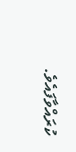ކުރައްވާފައެވެ.